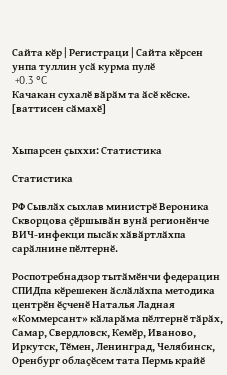Сайта кӗр | Регистраци | Сайта кӗрсен унпа туллин усӑ курма пулӗ
 +0.3 °C
Качакан сухалӗ вӑрӑм та ӑсӗ кӗске.
[ваттисен сӑмахӗ]


Хыпарсен ҫыххи: Статистика

Статистика

РФ Сывлӑх сыхлав министрӗ Вероника Скворцова ҫӗршывӑн вунӑ регионӗнче ВИЧ-инфекци пысӑк хӑвӑртлӑхпа сарӑлнине пӗлтернӗ.

Роспотребнадзор тытӑмӗнчи федерацин СПИДпа кӗрешекен ӑслӑлӑхпа методика центрӗн ӗҫченӗ Наталья Ладная «Коммерсант» кӑларӑма пӗлтернӗ тӑрӑх, Самар, Свердловск, Кемӗр, Иваново, Иркутск, Тӗмен, Ленинград, Челябинск, Оренбург облаҫӗсем тата Пермь крайӗ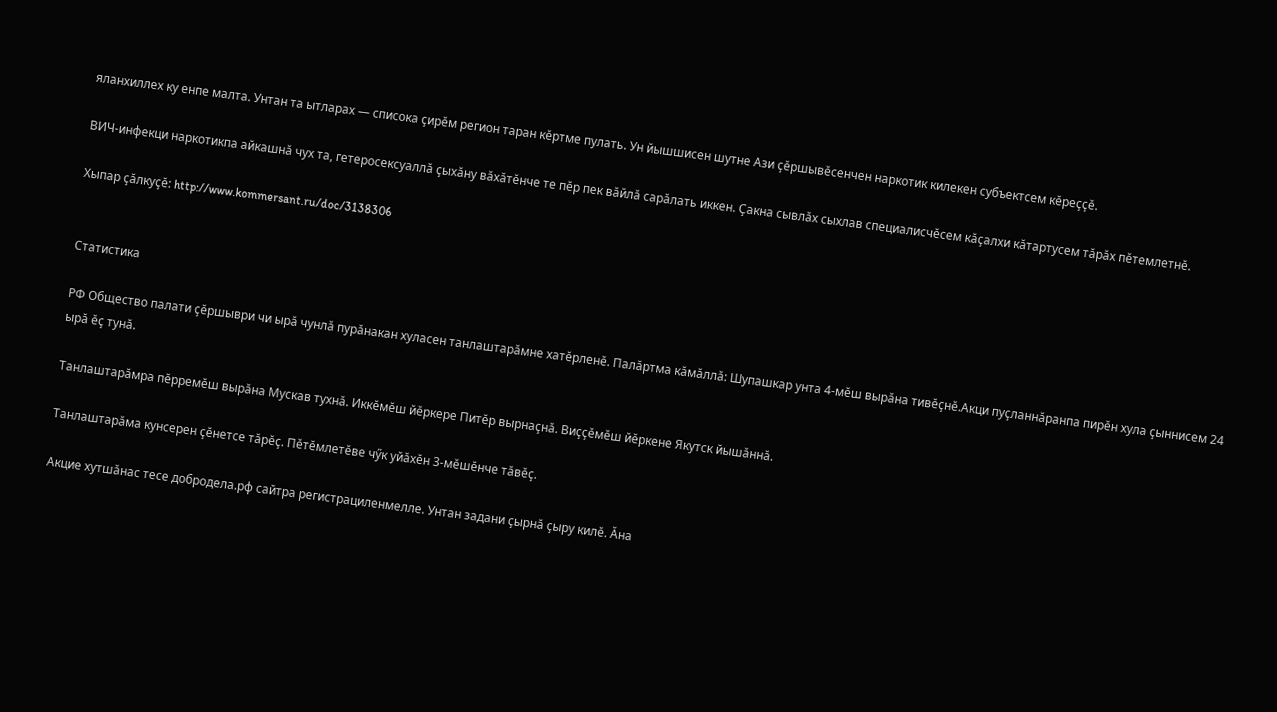яланхиллех ку енпе малта. Унтан та ытларах — списока ҫирӗм регион таран кӗртме пулать. Ун йышшисен шутне Ази ҫӗршывӗсенчен наркотик килекен субъектсем кӗреҫҫӗ.

ВИЧ-инфекци наркотикпа айкашнӑ чух та, гетеросексуаллӑ ҫыхӑну вӑхӑтӗнче те пӗр пек вӑйлӑ сарӑлать иккен. Ҫакна сывлӑх сыхлав специалисчӗсем кӑҫалхи кӑтартусем тӑрӑх пӗтемлетнӗ.

Хыпар ҫӑлкуҫӗ: http://www.kommersant.ru/doc/3138306


Статистика

РФ Общество палати ҫӗршыври чи ырӑ чунлӑ пурӑнакан хуласен танлаштарӑмне хатӗрленӗ. Палӑртма кӑмӑллӑ: Шупашкар унта 4-мӗш вырӑна тивӗҫнӗ.Акци пуҫланнӑранпа пирӗн хула ҫыннисем 24 ырӑ ӗҫ тунӑ.

Танлаштарӑмра пӗрремӗш вырӑна Мускав тухнӑ. Иккӗмӗш йӗркере Питӗр вырнаҫнӑ. Виҫҫӗмӗш йӗркене Якутск йышӑннӑ.

Танлаштарӑма кунсерен ҫӗнетсе тӑрӗҫ. Пӗтӗмлетӗве чӳк уйӑхӗн 3-мӗшӗнче тӑвӗҫ.

Акцие хутшӑнас тесе добродела.рф сайтра регистрациленмелле. Унтан задани ҫырнӑ ҫыру килӗ. Ӑна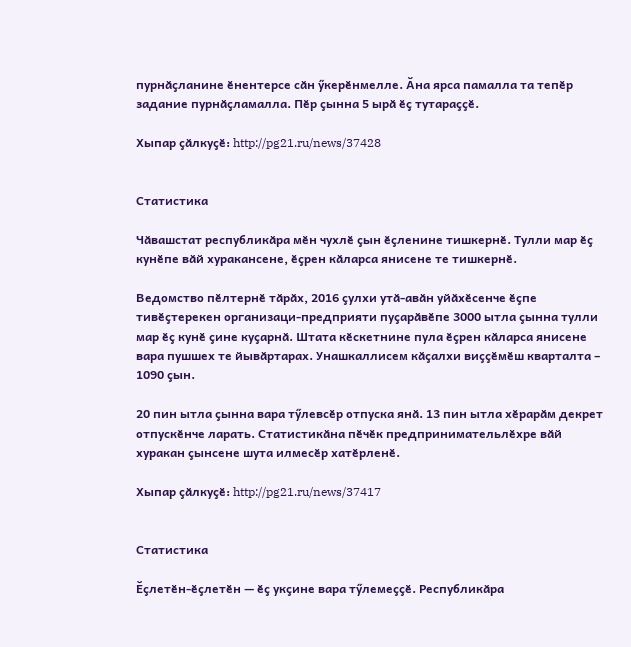пурнӑҫланине ӗнентерсе сӑн ӳкерӗнмелле. Ӑна ярса памалла та тепӗр задание пурнӑҫламалла. Пӗр ҫынна 5 ырӑ ӗҫ тутараҫҫӗ.

Хыпар ҫӑлкуҫӗ: http://pg21.ru/news/37428


Статистика

Чӑвашстат республикӑра мӗн чухлӗ ҫын ӗҫленине тишкернӗ. Тулли мар ӗҫ кунӗпе вӑй хуракансене, ӗҫрен кӑларса янисене те тишкернӗ.

Ведомство пӗлтернӗ тӑрӑх, 2016 ҫулхи утӑ-авӑн уйӑхӗсенче ӗҫпе тивӗҫтерекен организаци-предприяти пуҫарӑвӗпе 3000 ытла ҫынна тулли мар ӗҫ кунӗ ҫине куҫарнӑ. Штата кӗскетнине пула ӗҫрен кӑларса янисене вара пушшех те йывӑртарах. Унашкаллисем кӑҫалхи виҫҫӗмӗш кварталта – 1090 ҫын.

20 пин ытла ҫынна вара тӳлевсӗр отпуска янӑ. 13 пин ытла хӗрарӑм декрет отпускӗнче ларать. Статистикӑна пӗчӗк предпринимательлӗхре вӑй хуракан ҫынсене шута илмесӗр хатӗрленӗ.

Хыпар ҫӑлкуҫӗ: http://pg21.ru/news/37417


Статистика

Ӗҫлетӗн-ӗҫлетӗн — ӗҫ укҫине вара тӳлемеҫҫӗ. Республикӑра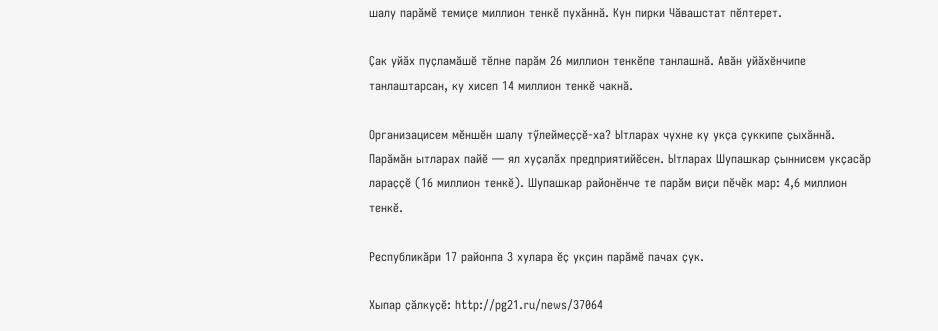шалу парӑмӗ темиҫе миллион тенкӗ пухӑннӑ. Кун пирки Чӑвашстат пӗлтерет.

Ҫак уйӑх пуҫламӑшӗ тӗлне парӑм 26 миллион тенкӗпе танлашнӑ. Авӑн уйӑхӗнчипе танлаштарсан, ку хисеп 14 миллион тенкӗ чакнӑ.

Организацисем мӗншӗн шалу тӳлеймеҫҫӗ-ха? Ытларах чухне ку укҫа ҫуккипе ҫыхӑннӑ. Парӑмӑн ытларах пайӗ — ял хуҫалӑх предприятийӗсен. Ытларах Шупашкар ҫыннисем укҫасӑр лараҫҫӗ (16 миллион тенкӗ). Шупашкар районӗнче те парӑм виҫи пӗчӗк мар: 4,6 миллион тенкӗ.

Республикӑри 17 районпа 3 хулара ӗҫ укҫин парӑмӗ пачах ҫук.

Хыпар ҫӑлкуҫӗ: http://pg21.ru/news/37064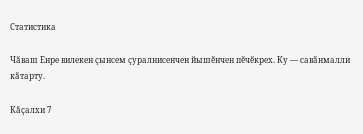Статистика

Чӑваш Енре вилекен ҫынсем ҫуралнисенчен йышӗнчен пӗчӗкрех. Ку — савӑнмалли кӑтарту.

Кӑҫалхи 7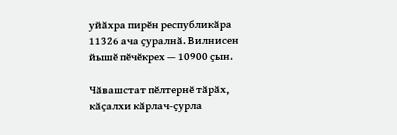уйӑхра пирӗн республикӑра 11326 ача ҫуралнӑ. Вилнисен йышӗ пӗчӗкрех — 10900 ҫын.

Чӑвашстат пӗлтернӗ тӑрӑх, кӑҫалхи кӑрлач-ҫурла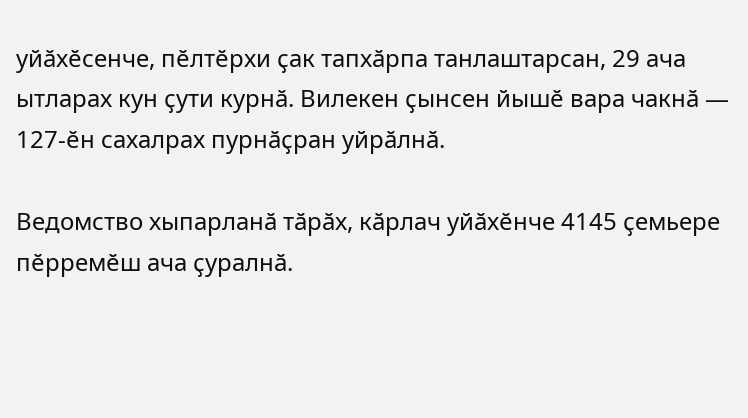уйӑхӗсенче, пӗлтӗрхи ҫак тапхӑрпа танлаштарсан, 29 ача ытларах кун ҫути курнӑ. Вилекен ҫынсен йышӗ вара чакнӑ — 127-ӗн сахалрах пурнӑҫран уйрӑлнӑ.

Ведомство хыпарланӑ тӑрӑх, кӑрлач уйӑхӗнче 4145 ҫемьере пӗрремӗш ача ҫуралнӑ.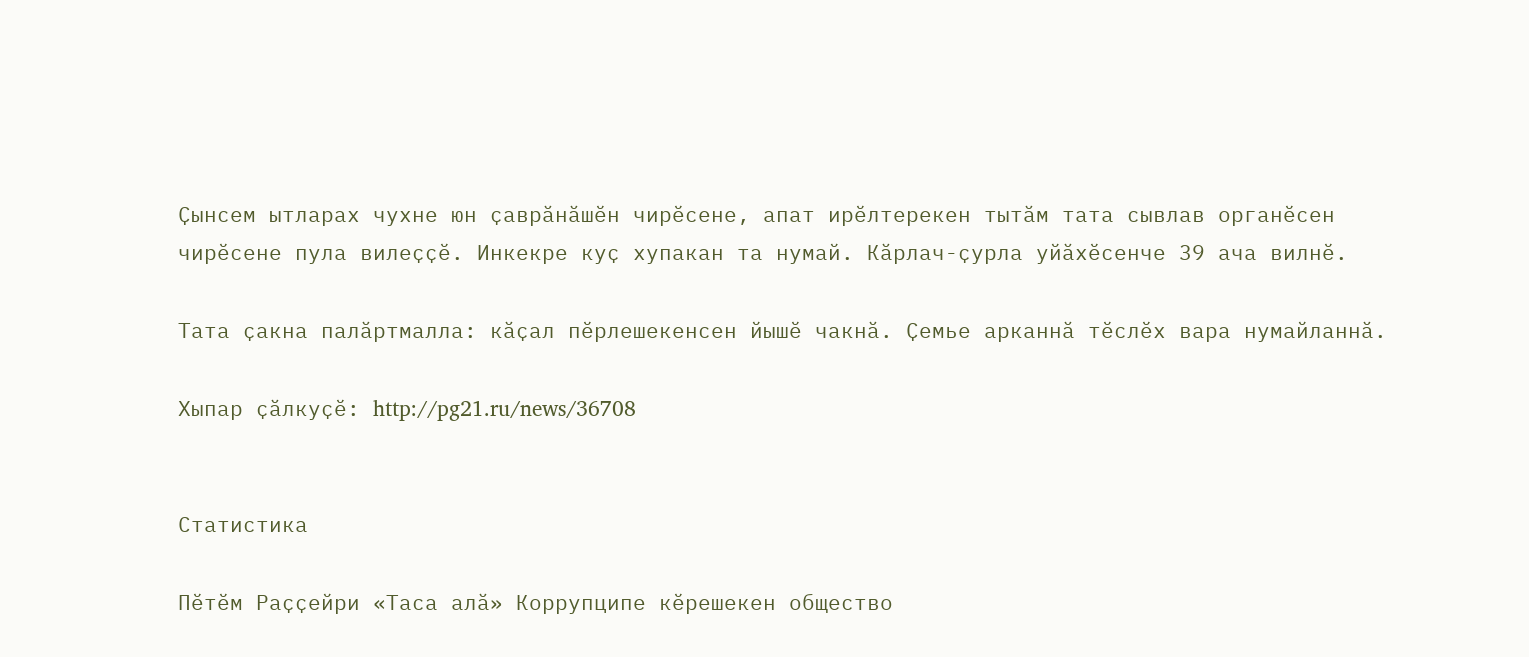Ҫынсем ытларах чухне юн ҫаврӑнӑшӗн чирӗсене, апат ирӗлтерекен тытӑм тата сывлав органӗсен чирӗсене пула вилеҫҫӗ. Инкекре куҫ хупакан та нумай. Кӑрлач-ҫурла уйӑхӗсенче 39 ача вилнӗ.

Тата ҫакна палӑртмалла: кӑҫал пӗрлешекенсен йышӗ чакнӑ. Ҫемье арканнӑ тӗслӗх вара нумайланнӑ.

Хыпар ҫӑлкуҫӗ: http://pg21.ru/news/36708


Статистика

Пӗтӗм Раҫҫейри «Таса алӑ» Коррупципе кӗрешекен общество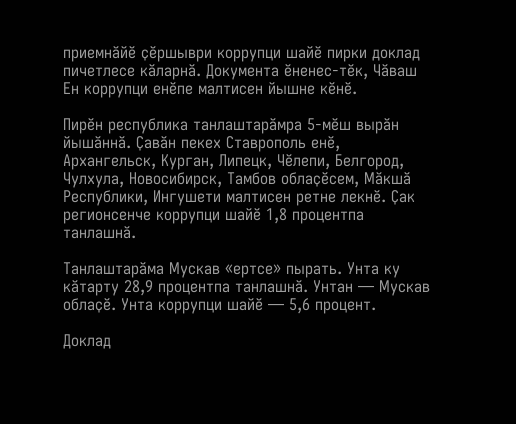приемнӑйӗ ҫӗршыври коррупци шайӗ пирки доклад пичетлесе кӑларнӑ. Документа ӗненес-тӗк, Чӑваш Ен коррупци енӗпе малтисен йышне кӗнӗ.

Пирӗн республика танлаштарӑмра 5-мӗш вырӑн йышӑннӑ. Ҫавӑн пекех Ставрополь енӗ, Архангельск, Курган, Липецк, Чӗлепи, Белгород, Чулхула, Новосибирск, Тамбов облаҫӗсем, Мӑкшӑ Республики, Ингушети малтисен ретне лекнӗ. Ҫак регионсенче коррупци шайӗ 1,8 процентпа танлашнӑ.

Танлаштарӑма Мускав «ертсе» пырать. Унта ку кӑтарту 28,9 процентпа танлашнӑ. Унтан — Мускав облаҫӗ. Унта коррупци шайӗ — 5,6 процент.

Доклад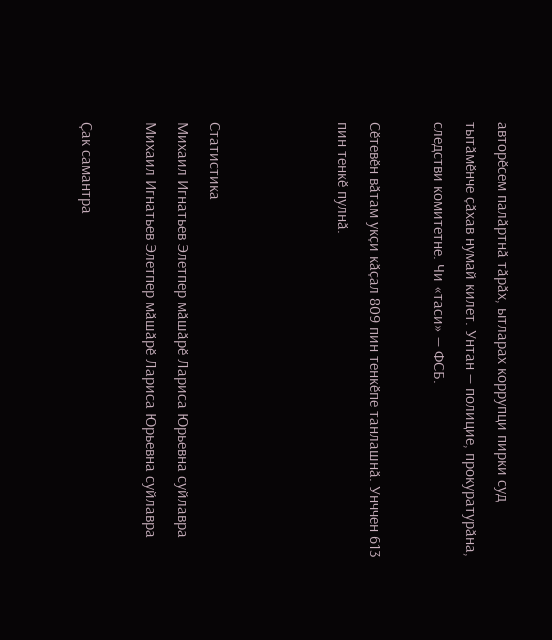авторӗсем палӑртнӑ тӑрӑх, ытларах коррупци пирки суд тытӑмӗнче ҫӑхав нумай килет. Унтан — полицие, прокуратурӑна, следстви комитетне. Чи «таси» — ФСБ.

Сӗтевӗн вӑтам укҫи кӑҫал 809 пин тенкӗпе танлашнӑ. Унччен 613 пин тенкӗ пулнӑ.



Статистика
Михаил Игнатьев Элетпер мӑшӑрӗ Лариса Юрьевна суйлавра
Михаил Игнатьев Элетпер мӑшӑрӗ Лариса Юрьевна суйлавра

Ҫак самантра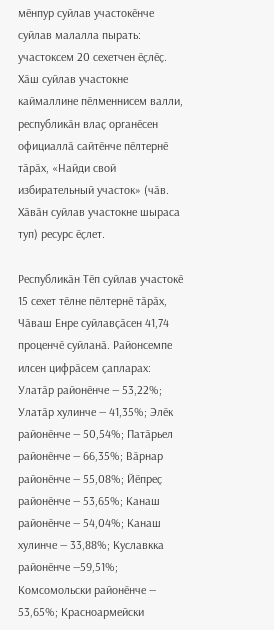мӗнпур суйлав участокӗнче суйлав малалла пырать: участоксем 20 сехетчен ӗҫлӗҫ. Хӑш суйлав участокне каймаллине пӗлменнисем валли, республикӑн влаҫ органӗсен официаллӑ сайтӗнче пӗлтернӗ тӑрӑх, «Найди свой избирательный участок» (чӑв. Хӑвӑн суйлав участокне шыраса туп) ресурс ӗҫлет.

Республикӑн Тӗп суйлав участокӗ 15 сехет тӗлне пӗлтернӗ тӑрӑх, Чӑваш Енре суйлавҫӑсен 41,74 проценчӗ суйланӑ. Районсемпе илсен цифрӑсем ҫапларах: Улатӑр районӗнче — 53,22%; Улатӑр хулинче — 41,35%; Элӗк районӗнче — 50,54%; Патӑрьел районӗнче — 66,35%; Вӑрнар районӗнче — 55,08%; Йӗпреҫ районӗнче — 53,65%; Канаш районӗнче — 54,04%; Канаш хулинче — 33,88%; Куславкка районӗнче —59,51%; Комсомольски районӗнче — 53,65%; Красноармейски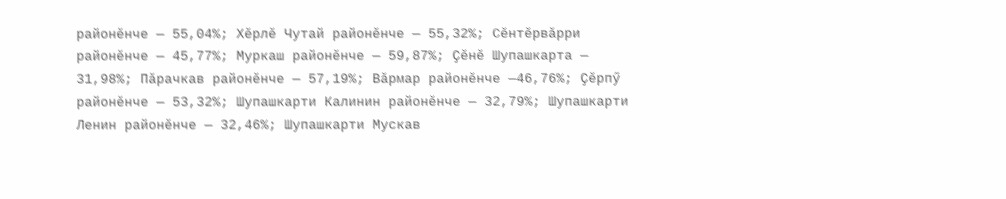районӗнче — 55,04%; Хӗрлӗ Чутай районӗнче — 55,32%; Сӗнтӗрвӑрри районӗнче — 45,77%; Муркаш районӗнче — 59,87%; Ҫӗнӗ Шупашкарта — 31,98%; Пӑрачкав районӗнче — 57,19%; Вӑрмар районӗнче —46,76%; Ҫӗрпӳ районӗнче — 53,32%; Шупашкарти Калинин районӗнче — 32,79%; Шупашкарти Ленин районӗнче — 32,46%; Шупашкарти Мускав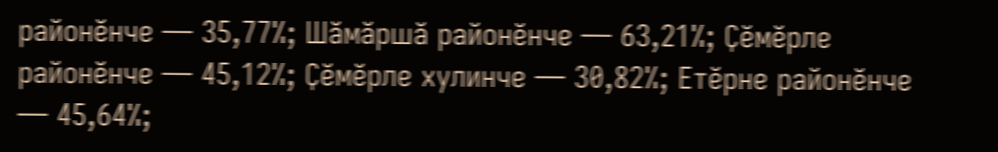районӗнче — 35,77%; Шӑмӑршӑ районӗнче — 63,21%; Ҫӗмӗрле районӗнче — 45,12%; Ҫӗмӗрле хулинче — 30,82%; Етӗрне районӗнче — 45,64%;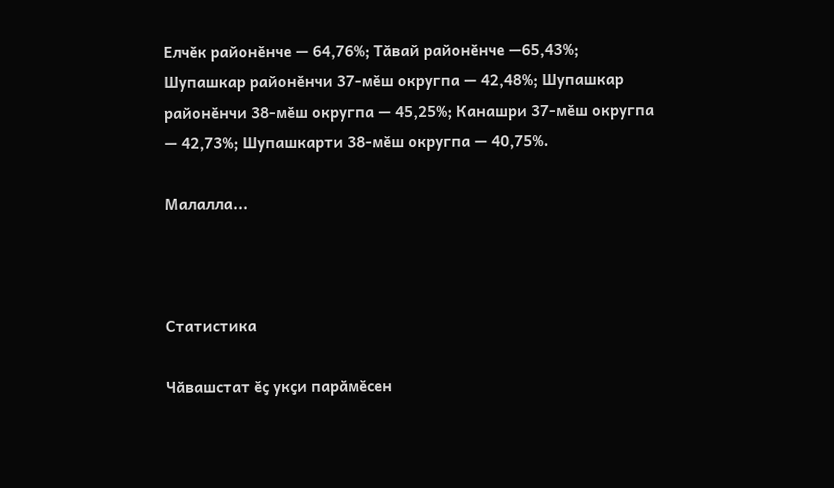Елчӗк районӗнче — 64,76%; Тӑвай районӗнче —65,43%; Шупашкар районӗнчи 37-мӗш округпа — 42,48%; Шупашкар районӗнчи 38-мӗш округпа — 45,25%; Канашри 37-мӗш округпа — 42,73%; Шупашкарти 38-мӗш округпа — 40,75%.

Малалла...



Статистика

Чӑвашстат ӗҫ укҫи парӑмӗсен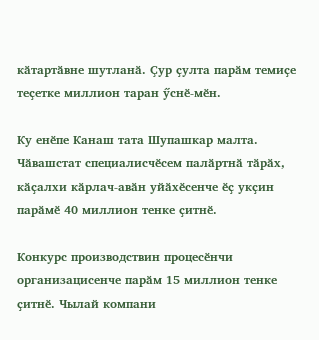кӑтартӑвне шутланӑ. Ҫур ҫулта парӑм темиҫе теҫетке миллион таран ӳснӗ-мӗн.

Ку енӗпе Канаш тата Шупашкар малта. Чӑвашстат специалисчӗсем палӑртнӑ тӑрӑх, кӑҫалхи кӑрлач-авӑн уйӑхӗсенче ӗҫ укҫин парӑмӗ 40 миллион тенке ҫитнӗ.

Конкурс производствин процесӗнчи организацисенче парӑм 15 миллион тенке ҫитнӗ. Чылай компани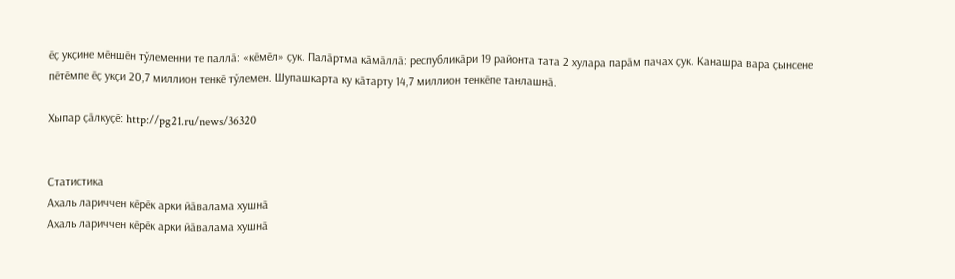ӗҫ укҫине мӗншӗн тӳлеменни те паллӑ: «кӗмӗл» ҫук. Палӑртма кӑмӑллӑ: республикӑри 19 районта тата 2 хулара парӑм пачах ҫук. Канашра вара ҫынсене пӗтӗмпе ӗҫ укҫи 20,7 миллион тенкӗ тӳлемен. Шупашкарта ку кӑтарту 14,7 миллион тенкӗпе танлашнӑ.

Хыпар ҫӑлкуҫӗ: http://pg21.ru/news/36320


Статистика
Ахаль лариччен кӗрӗк арки йӑвалама хушнӑ
Ахаль лариччен кӗрӗк арки йӑвалама хушнӑ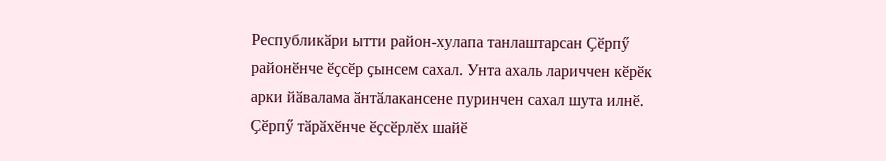Республикӑри ытти район-хулапа танлаштарсан Ҫӗрпӳ районӗнче ӗҫсӗр ҫынсем сахал. Унта ахаль лариччен кӗрӗк арки йӑвалама ӑнтӑлакансене пуринчен сахал шута илнӗ. Ҫӗрпӳ тӑрӑхӗнче ӗҫсӗрлӗх шайӗ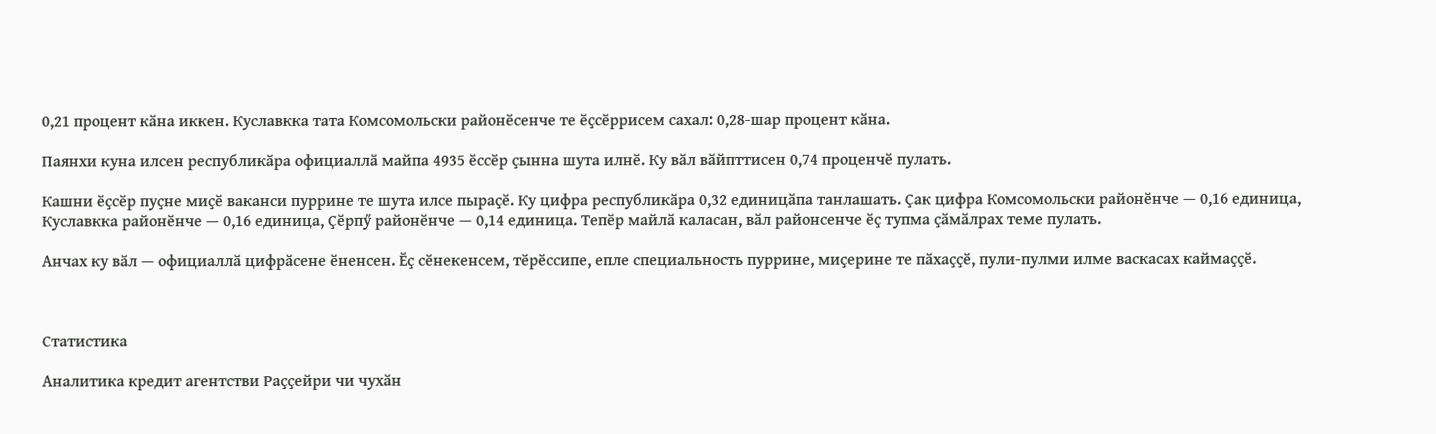0,21 процент кӑна иккен. Куславкка тата Комсомольски районӗсенче те ӗҫсӗррисем сахал: 0,28-шар процент кӑна.

Паянхи куна илсен республикӑра официаллӑ майпа 4935 ӗссӗр ҫынна шута илнӗ. Ку вӑл вӑйпттисен 0,74 проценчӗ пулать.

Кашни ӗҫсӗр пуҫне миҫӗ ваканси пуррине те шута илсе пыраҫӗ. Ку цифра республикӑра 0,32 единицӑпа танлашать. Ҫак цифра Комсомольски районӗнче — 0,16 единица, Куславкка районӗнче — 0,16 единица, Ҫӗрпӳ районӗнче — 0,14 единица. Тепӗр майлӑ каласан, вӑл районсенче ӗҫ тупма ҫӑмӑлрах теме пулать.

Анчах ку вӑл — официаллӑ цифрӑсене ӗненсен. Ӗҫ сӗнекенсем, тӗрӗссипе, епле специальность пуррине, миҫерине те пӑхаҫҫӗ, пули-пулми илме васкасах каймаҫҫӗ.



Статистика

Аналитика кредит агентстви Раҫҫейри чи чухӑн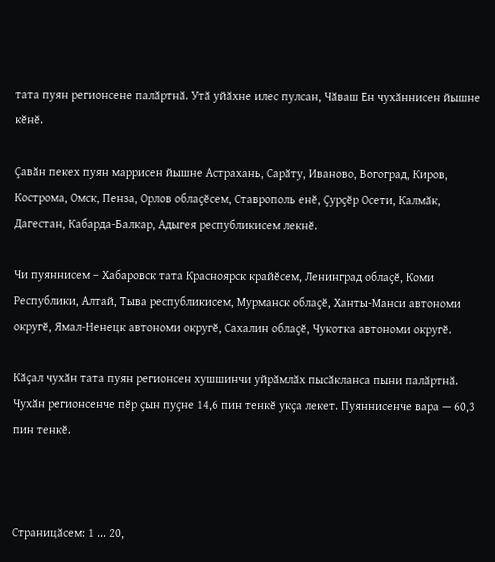тата пуян регионсене палӑртнӑ. Утӑ уйӑхне илес пулсан, Чӑваш Ен чухӑннисен йышне кӗнӗ.

Ҫавӑн пекех пуян маррисен йышне Астрахань, Сарӑту, Иваново, Вогоград, Киров, Кострома, Омск, Пенза, Орлов облаҫӗсем, Ставрополь енӗ, Ҫурҫӗр Осети, Калмӑк, Дагестан, Кабарда-Балкар, Адыгея республикисем лекнӗ.

Чи пуяннисем – Хабаровск тата Красноярск крайӗсем, Ленинград облаҫӗ, Коми Республики, Алтай, Тыва республикисем, Мурманск облаҫӗ, Ханты-Манси автономи округӗ, Ямал-Ненецк автономи округӗ, Сахалин облаҫӗ, Чукотка автономи округӗ.

Кӑҫал чухӑн тата пуян регионсен хушшинчи уйрӑмлӑх пысӑкланса пыни палӑртнӑ. Чухӑн регионсенче пӗр ҫын пуҫне 14,6 пин тенкӗ укҫа лекет. Пуяннисенче вара — 60,3 пин тенкӗ.



Страницӑсем: 1 ... 20,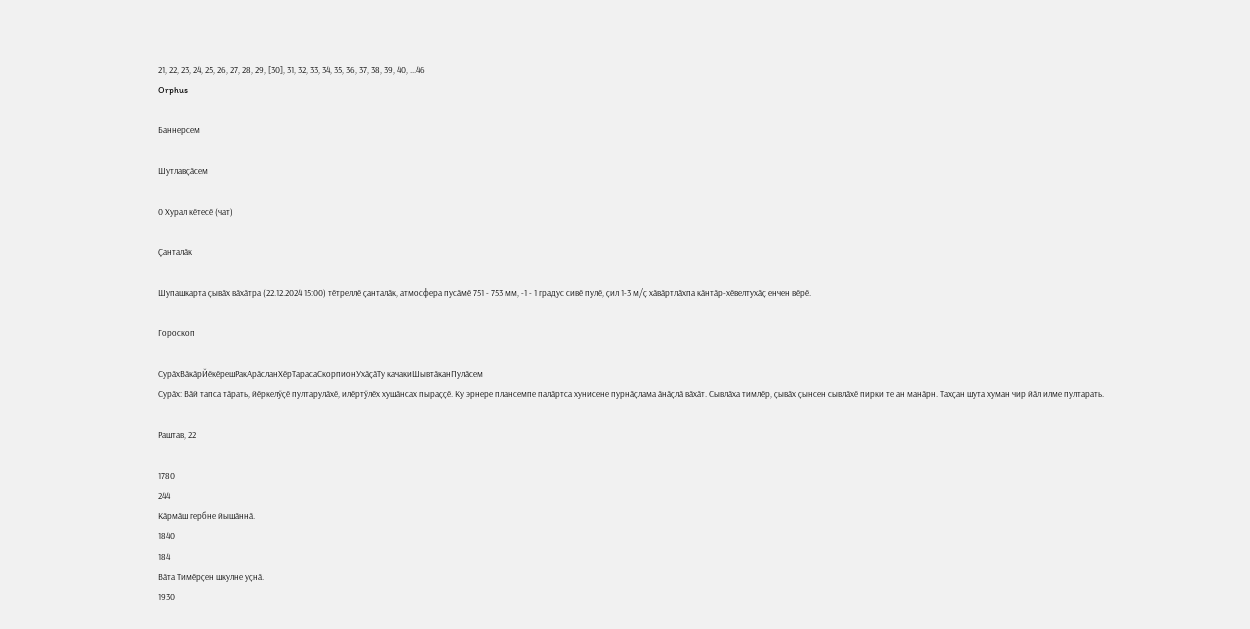21, 22, 23, 24, 25, 26, 27, 28, 29, [30], 31, 32, 33, 34, 35, 36, 37, 38, 39, 40, ...46
Orphus

Баннерсем

Шутлавҫӑсем

0 Хурал кӗтесӗ (чат)

Ҫанталӑк

Шупашкарта ҫывӑх вӑхӑтра (22.12.2024 15:00) тӗтреллӗ ҫанталӑк, атмосфера пусӑмӗ 751 - 753 мм, -1 - 1 градус сивӗ пулӗ, ҫил 1-3 м/ҫ хӑвӑртлӑхпа кӑнтӑр-хӗвелтухӑҫ енчен вӗрӗ.

Гороскоп

СурӑхВӑкӑрЙӗкӗрешРакАрӑсланХӗрТарасаСкорпионУхӑҫӑТу качакиШывтӑканПулӑсем
Сурӑх: Вӑй тапса тӑрать, йӗркелӳҫӗ пултарулӑхӗ, илӗртӳлӗх хушӑнсах пыраҫҫӗ. Ку эрнере плансемпе палӑртса хунисене пурнӑҫлама ӑнӑҫлӑ вӑхӑт. Сывлӑха тимлӗр, ҫывӑх ҫынсен сывлӑхӗ пирки те ан манӑрн. Тахҫан шута хуман чир йӑл илме пултарать.

Раштав, 22

1780
244
Кӑрмӑш гербне йышӑннӑ.
1840
184
Вӑта Тимӗрҫен шкулне уҫнӑ.
1930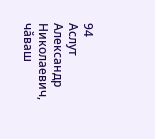94
Аслут Александр Николаевич, чӑваш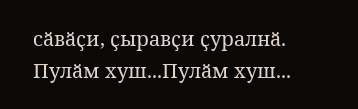сӑвӑҫи, ҫыравҫи ҫуралнӑ.
Пулӑм хуш...Пулӑм хуш...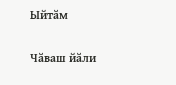Ыйтӑм

Чӑваш йӑли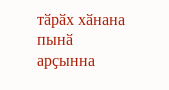тӑрӑх хӑнана пынӑ арҫынна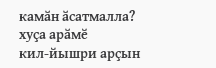камӑн ӑсатмалла?
хуҫа арӑмӗ
кил-йышри арҫын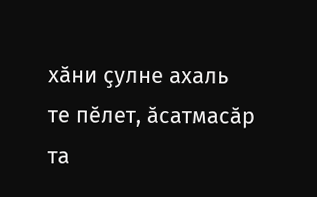хӑни ҫулне ахаль те пӗлет, ӑсатмасӑр та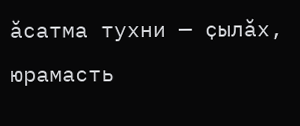ӑсатма тухни — ҫылӑх, юрамасть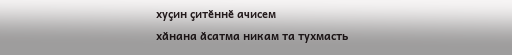хуҫин ҫитӗннӗ ачисем
хӑнана ӑсатма никам та тухмасть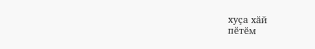хуҫа хӑй
пӗтӗм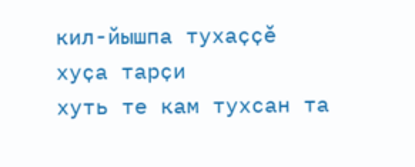кил-йышпа тухаҫҫӗ
хуҫа тарҫи
хуть те кам тухсан та